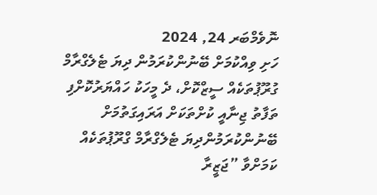ނޮވެމްބަރ 24, 2024
ހަށި ވިއްކުމަށް ބޭނުންކުރަމުން ދިޔަ ޓެލެގްރާމް ގުރޫޕުތަކެއް ސީޒްކޮށް، ދެ މީހަކު ހައްޔަރުކޮށްފި
ތަފާތު ޖިނާއީ ކުށްތަކަށް އަރައިގަތުމަށް ބޭނުންކުރަމުންދިޔަ ޓެލެގްރާމް ގްރޫޕުތަކެއް ކަމަށްވާ ”ޖަޒީރާ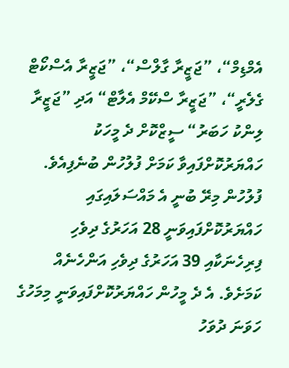އެމްޑިމް“، ”ޖަޒީރާ ގާލްސް“، ”ޖަޒީރާ އެސްކޯޓް ގެލެރީ“، ”ޖަޒީރާ ސްކޭމް އެލާޓް“ އަދި ”ޖަޒީރާ ލިންކު ހަބަރު“ ސީޒްކޮށް ދެ މީހަކު ހައްޔަރުކޮށްފައިވާ ކަމަށް ފުލުހުން ބުނެފިއެވެ.
ފުލުހުން މިރޭ ބުނީ އެ މައްސަލައިގައި ހައްޔަރުކޮށްފައިވަނީ 28 އަހަރުގެ ދިވެހި ފިރިހެނަކާއި 39 އަހަރުގެ ދިވެހި އަންހެނެއް ކަމަށެވެ. އެ ދެ މީހުން ހައްޔަރުކޮށްފައިވަނީ މިމަހުގެ ހަވަނަ ދުވަހު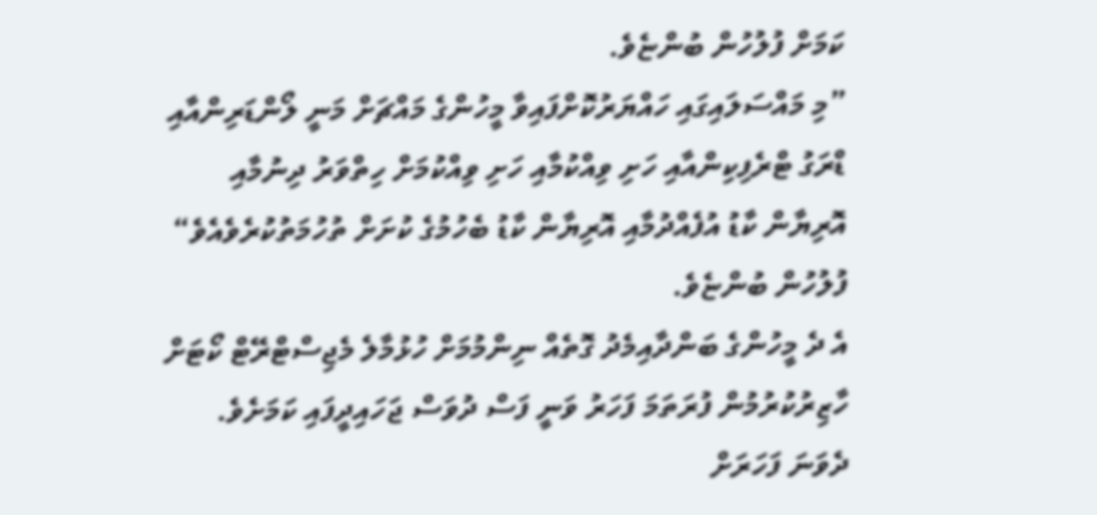ކަމަށް ފުލުހުން ބުންޏެވެ.
”މި މައްސަލައިގައި ހައްޔަރުކޮށްފައިވާ މީހުންގެ މައްޗަށް މަނީ ލޯންޑަރިންއާއި ޑްރަގު ޓްރެފިކިންއާއި ހަށި ވިއްކުމާއި ހަށި ވިއްކުމަށް ހިތްވަރު ދިނުމާއި އޮރިޔާން ކާޑު އުފެއްދުމާއި އޮރިޔާން ކާޑު ބެހުމުގެ ކުށަށް ތުހުމަތުކުރެވެއެވެ“ ފުލުހުން ބުންޏެވެ.
އެ ދެ މީހުންގެ ބަންދާއިމެދު ގޮތެއް ނިންމުމަށް ހުޅުމާލެ މެޖިސްޓްރޭޓް ކޯޓަށް ހާޒިރުކުރުމުން ފުރަތަމަ ފަހަރު ވަނީ ފަސް ދުވަސް ޖަހައިދީފައި ކަމަށެވެ. ދެވަނަ ފަހަރަށް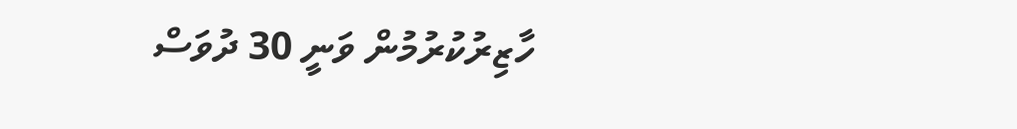ހާޒިރުކުރުމުން ވަނީ 30 ދުވަސް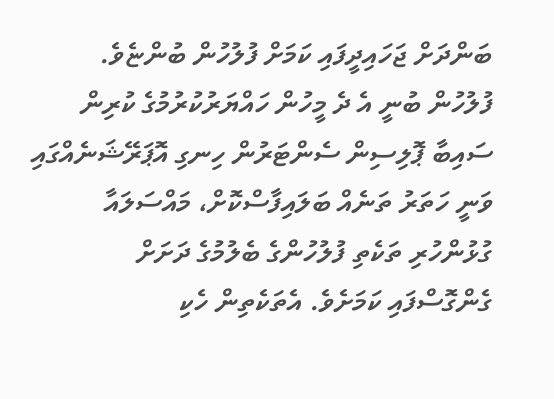ބަންދަށް ޖަހައިދީފައި ކަމަށް ފުލުހުން ބުންޏެވެ.
ފުލުހުން ބުނީ އެ ދެ މީހުން ހައްޔަރުކުރުމުގެ ކުރިން ސައިބާ ޕޮލިސިން ސެންޓަރުން ހިނގި އޮޕަރޭޝަނެއްގައި ވަނީ ހަތަރު ތަނެއް ބަލައިފާސްކޮށް، މައްސަލައާ ގުޅުންހުރި ތަކެތި ފުލުހުންގެ ބެލުމުގެ ދަށަށް ގެންގޮސްފައި ކަމަށެވެ. އެތަކެތިން ހެކި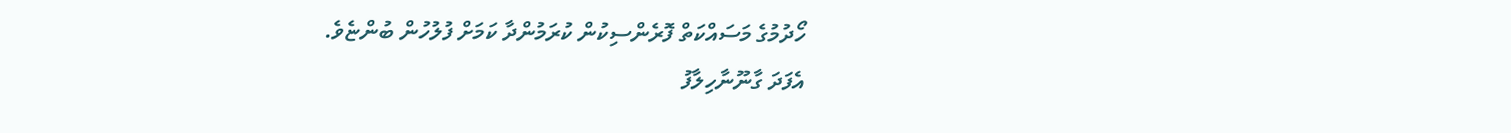ހޯދުމުގެ މަސައްކަތް ފޮރެންސިކުން ކުރަމުންދާ ކަމަށް ފުލުހުން ބުންޏެވެ.
އެފަދަ ގާނޫނާހިލާފު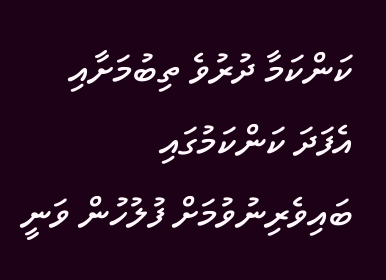ކަންކަމާ ދުރުވެ ތިބުމަށާއި އެފަދަ ކަންކަމުގައި ބައިވެރިނުވުމަށް ފުލުހުން ވަނީ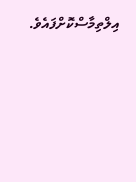އިލްތިމާސްކޮށްފައެވެ.